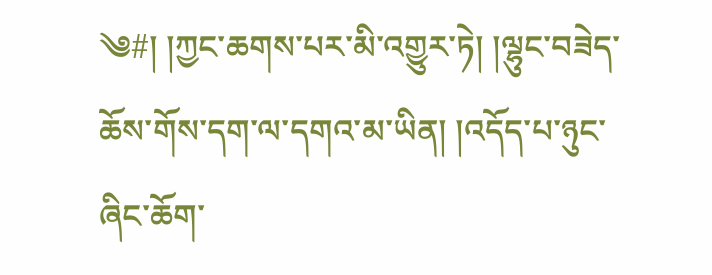༄#། །ཀྱང་ཆགས་པར་མི་འགྱུར་ཏེ། །ལྷུང་བཟེད་ཆོས་གོས་དག་ལ་དགའ་མ་ཡིན། །འདོད་པ་ཉུང་ཞིང་ཆོག་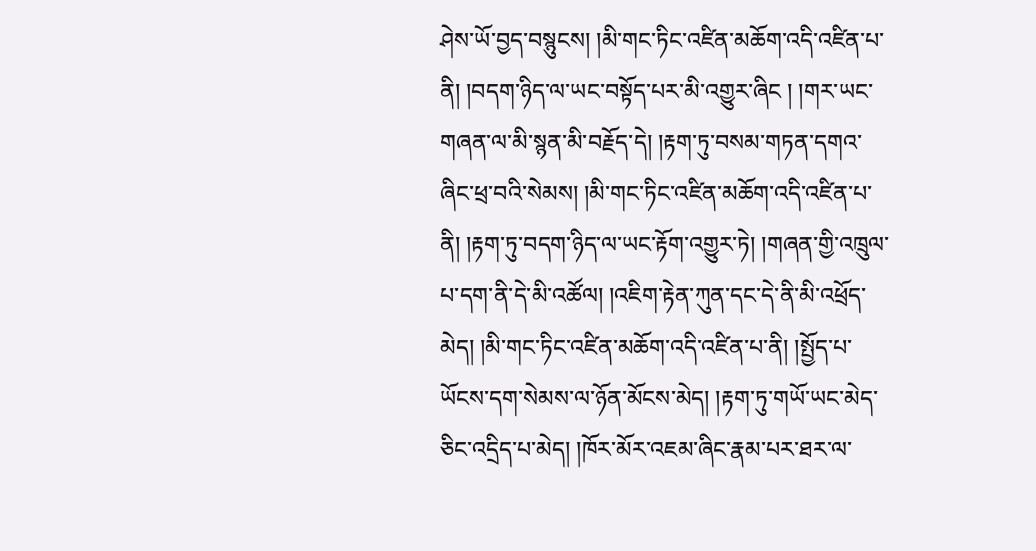ཤེས་ཡོ་བྱད་བསྙུངས། །མི་གང་ཏིང་འཛིན་མཆོག་འདི་འཛིན་པ་ནི། །བདག་ཉིད་ལ་ཡང་བསྟོད་པར་མི་འགྱུར་ཞིང ། །གར་ཡང་གཞན་ལ་མི་སྙན་མི་བརྗོད་དེ། །རྟག་ཏུ་བསམ་གཏན་དགའ་ཞིང་ཕྲ་བའི་སེམས། །མི་གང་ཏིང་འཛིན་མཆོག་འདི་འཛིན་པ་ནི། །རྟག་ཏུ་བདག་ཉིད་ལ་ཡང་རྟོག་འགྱུར་ཏེ། །གཞན་གྱི་འཁྲུལ་པ་དག་ནི་དེ་མི་འཚོལ། །འཇིག་རྟེན་ཀུན་དང་དེ་ནི་མི་འཕྲོད་མེད། །མི་གང་ཏིང་འཛིན་མཆོག་འདི་འཛིན་པ་ནི། །སྤྱོད་པ་ཡོངས་དག་སེམས་ལ་ཉོན་མོངས་མེད། །རྟག་ཏུ་གཡོ་ཡང་མེད་ཅིང་འདྲིད་པ་མེད། །ཁོར་མོར་འཇམ་ཞིང་རྣམ་པར་ཐར་ལ་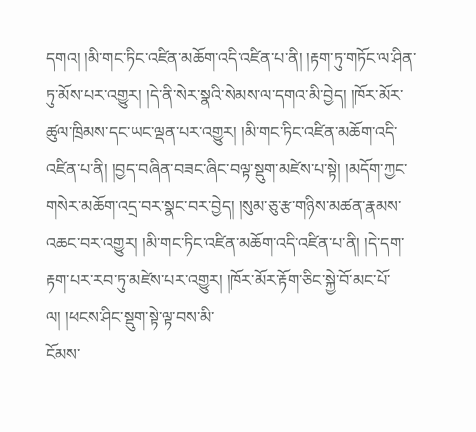དགའ། །མི་གང་ཏིང་འཛིན་མཆོག་འདི་འཛིན་པ་ནི། །རྟག་ཏུ་གཏོང་ལ་ཤིན་ཏུ་མོས་པར་འགྱུར། །དེ་ནི་སེར་སྣའི་སེམས་ལ་དགའ་མི་བྱེད། །ཁོར་མོར་ཚུལ་ཁྲིམས་དང་ཡང་ལྡན་པར་འགྱུར། །མི་གང་ཏིང་འཛིན་མཆོག་འདི་འཛིན་པ་ནི། །བྱད་བཞིན་བཟང་ཞིང་བལྟ་སྡུག་མཛེས་པ་སྟེ། །མདོག་ཀྱང་གསེར་མཆོག་འདྲ་བར་སྣང་བར་བྱེད། །སུམ་ཅུ་རྩ་གཉིས་མཚན་རྣམས་འཆང་བར་འགྱུར། །མི་གང་ཏིང་འཛིན་མཆོག་འདི་འཛིན་པ་ནི། །དེ་དག་རྟག་པར་རབ་ཏུ་མཛེས་པར་འགྱུར། །ཁོར་མོར་རྟོག་ཅིང་སྐྱེ་བོ་མང་པོ་ལ། །ཕངས་ཤིང་སྡུག་སྟེ་ལྟ་བས་མི་
ངོམས་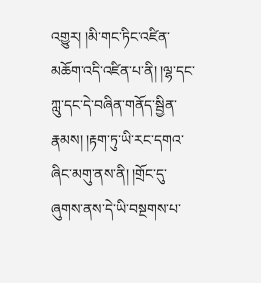འགྱུར། །མི་གང་ཏིང་འཛིན་མཆོག་འདི་འཛིན་པ་ནི། །ལྷ་དང་ཀླུ་དང་དེ་བཞིན་གནོད་སྦྱིན་རྣམས། །རྟག་ཏུ་ཡི་རང་དགའ་ཞིང་མགུ་ནས་ནི། །གྲོང་དུ་ཞུགས་ནས་དེ་ཡི་བསྔགས་པ་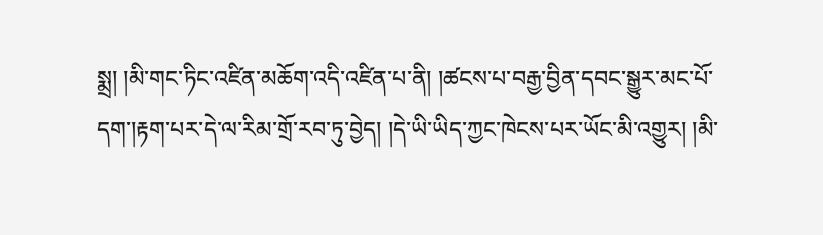སྨྲ། །མི་གང་ཏིང་འཛིན་མཆོག་འདི་འཛིན་པ་ནི། །ཚངས་པ་བརྒྱ་བྱིན་དབང་སྒྱུར་མང་པོ་དག་།རྟག་པར་དེ་ལ་རིམ་གྲོ་རབ་ཏུ་བྱེད། །དེ་ཡི་ཡིད་ཀྱང་ཁེངས་པར་ཡོང་མི་འགྱུར། །མི་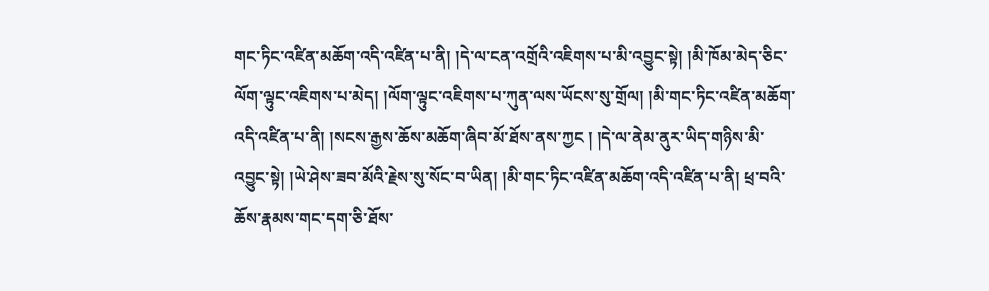གང་ཏིང་འཛིན་མཆོག་འདི་འཛིན་པ་ནི། །དེ་ལ་ངན་འགྲོའི་འཇིགས་པ་མི་འབྱུང་སྟེ། །མི་ཁོམ་མེད་ཅིང་ལོག་ལྟུང་འཇིགས་པ་མེད། །ལོག་ལྟུང་འཇིགས་པ་ཀུན་ལས་ཡོངས་སུ་གྲོལ། །མི་གང་ཏིང་འཛིན་མཆོག་འདི་འཛིན་པ་ནི། །སངས་རྒྱས་ཆོས་མཆོག་ཞིབ་མོ་ཐོས་ནས་ཀྱང ། །དེ་ལ་ནེམ་ནུར་ཡིད་གཉིས་མི་འབྱུང་སྟེ། །ཡེ་ཤེས་ཟབ་མོའི་རྗེས་སུ་སོང་བ་ཡིན། །མི་གང་ཏིང་འཛིན་མཆོག་འདི་འཛིན་པ་ནི། ཕྲ་བའི་ཆོས་རྣམས་གང་དག་ཅི་ཐོས་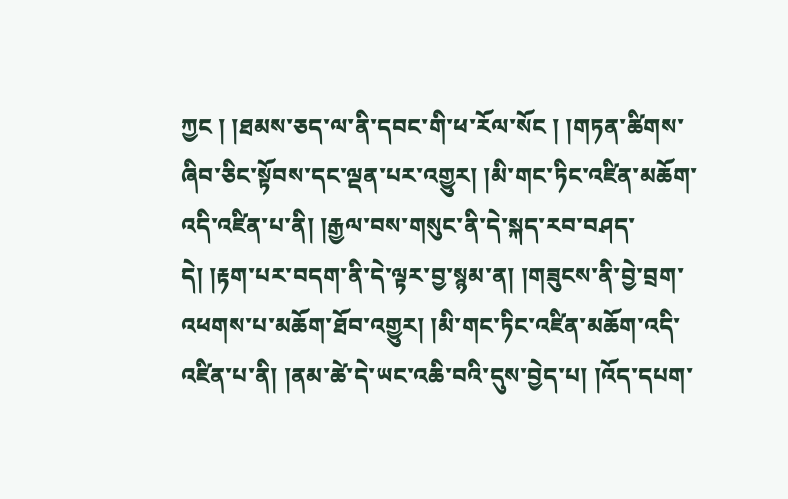ཀྱང ། །ཐམས་ཅད་ལ་ནི་དབང་གི་ཕ་རོལ་སོང ། །གཏན་ཚིགས་ཞིབ་ཅིང་སྟོབས་དང་ལྡན་པར་འགྱུར། །མི་གང་ཏིང་འཛིན་མཆོག་འདི་འཛིན་པ་ནི། །རྒྱལ་བས་གསུང་ནི་དེ་སྐད་རབ་བཤད་དེ། །རྟག་པར་བདག་ནི་དེ་ལྟར་བྱ་སྙམ་ན། །གཟུངས་ནི་བྱེ་བྲག་འཕགས་པ་མཆོག་ཐོབ་འགྱུར། །མི་གང་ཏིང་འཛིན་མཆོག་འདི་འཛིན་པ་ནི། །ནམ་ཚེ་དེ་ཡང་འཆི་བའི་དུས་བྱེད་པ། །འོད་དཔག་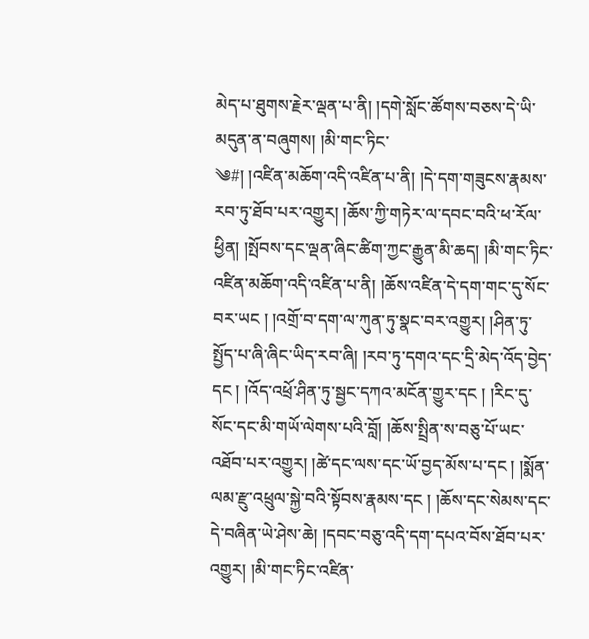མེད་པ་ཐུགས་རྗེར་ལྡན་པ་ནི། །དགེ་སློང་ཚོགས་བཅས་དེ་ཡི་མདུན་ན་བཞུགས། །མི་གང་ཏིང་
༄#། །འཛིན་མཆོག་འདི་འཛིན་པ་ནི། །དེ་དག་གཟུངས་རྣམས་རབ་ཏུ་ཐོབ་པར་འགྱུར། །ཆོས་ཀྱི་གཏེར་ལ་དབང་བའི་ཕ་རོལ་ཕྱིན། །སྤོབས་དང་ལྡན་ཞིང་ཚིག་ཀྱང་རྒྱུན་མི་ཆད། །མི་གང་ཏིང་འཛིན་མཆོག་འདི་འཛིན་པ་ནི། །ཆོས་འཛིན་དེ་དག་གང་དུ་སོང་བར་ཡང ། །འགྲོ་བ་དག་ལ་ཀུན་ཏུ་སྣང་བར་འགྱུར། །ཤིན་ཏུ་སྤྱོད་པ་ཞི་ཞིང་ཡིད་རབ་ཞི། །རབ་ཏུ་དགའ་དང་དྲི་མེད་འོད་བྱེད་དང ། །འོད་འཕྲོ་ཤིན་ཏུ་སྦྱང་དཀའ་མངོན་གྱུར་དང ། །རིང་དུ་སོང་དང་མི་གཡོ་ལེགས་པའི་བློ། །ཆོས་སྤྲིན་ས་བཅུ་པོ་ཡང་འཐོབ་པར་འགྱུར། །ཚེ་དང་ལས་དང་ཡོ་བྱད་མོས་པ་དང ། །སྨོན་ལམ་རྫུ་འཕྲུལ་སྐྱེ་བའི་སྟོབས་རྣམས་དང ། །ཆོས་དང་སེམས་དང་དེ་བཞིན་ཡེ་ཤེས་ཆེ། །དབང་བཅུ་འདི་དག་དཔའ་བོས་ཐོབ་པར་འགྱུར། །མི་གང་ཏིང་འཛིན་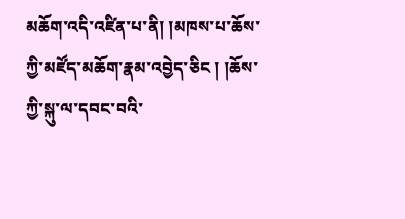མཆོག་འདི་འཛིན་པ་ནི། །མཁས་པ་ཆོས་ཀྱི་མཛོད་མཆོག་རྣམ་འབྱེད་ཅིང ། །ཆོས་ཀྱི་སྐུ་ལ་དབང་བའི་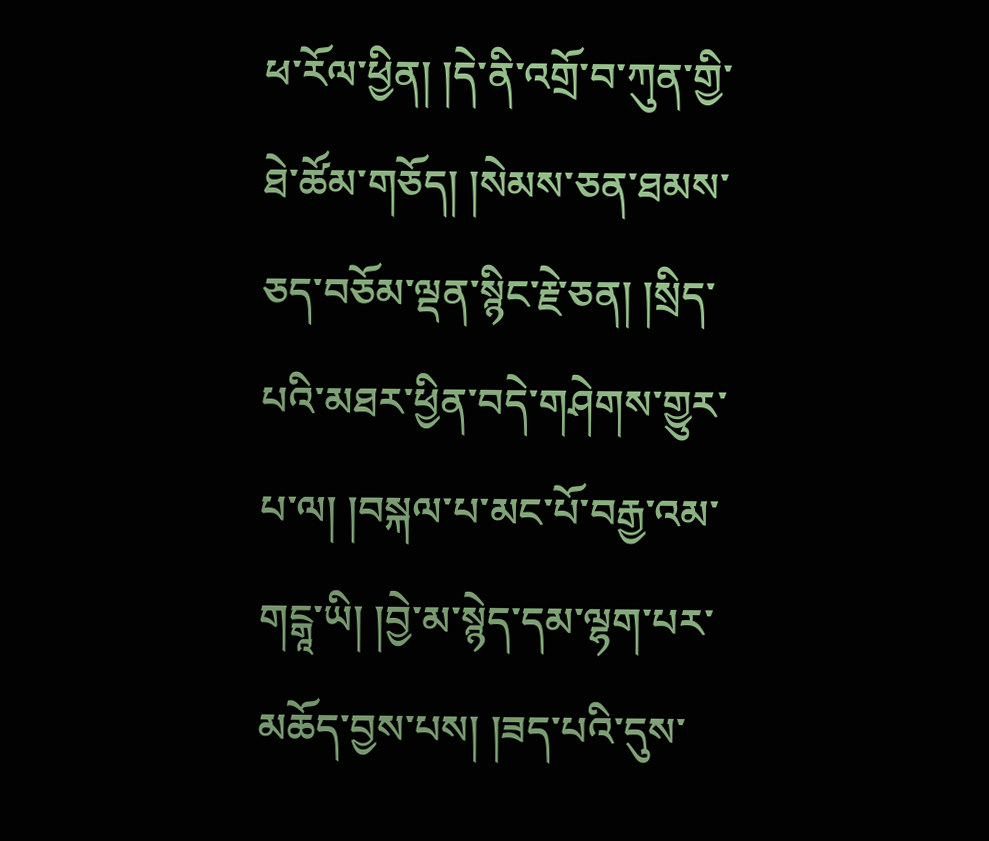ཕ་རོལ་ཕྱིན། །དེ་ནི་འགྲོ་བ་ཀུན་གྱི་ཐེ་ཚོམ་གཅོད། །སེམས་ཅན་ཐམས་ཅད་བཅོམ་ལྡན་སྙིང་རྗེ་ཅན། །སྲིད་པའི་མཐར་ཕྱིན་བདེ་གཤེགས་གྱུར་པ་ལ། །བསྐལ་པ་མང་པོ་བརྒྱ་འམ་གངྒཱ་ཡི། །བྱེ་མ་སྙེད་དམ་ལྷག་པར་མཆོད་བྱས་པས། །ཟད་པའི་དུས་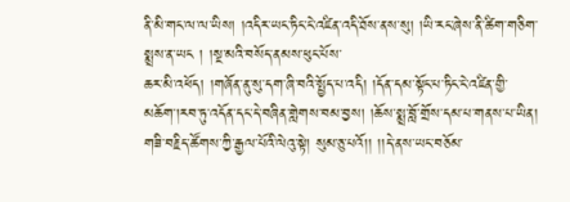ནི་མི་གང་ལ་ལ་ཡིས། །འདིར་ཡང་ཏིང་ངེ་འཛིན་འདི་ཐོས་ནས་སུ། །ཡི་རང་ཞེས་ནི་ཚིག་གཅིག་སྨྲས་ན་ཡང ། །སྔ་མའི་བསོད་ནམས་ཕུང་པོས་
ཆར་མི་འཕོད། །གཞོན་ནུ་སུ་དག་ཞི་བའི་སྤྱོད་པ་འདི། །དོན་དམ་སྟོང་པ་ཏིང་ངེ་འཛིན་གྱི་མཆོག་།རབ་ཏུ་འདོན་དང་དེ་བཞིན་གླེགས་བམ་བྱས། །ཆོས་སྨྲ་བློ་གྲོས་དམ་པ་གནས་པ་ཡིན། གཟི་བརྗིད་ཚོགས་ཀྱི་རྒྱལ་པོའི་ལེའུ་སྟེ། སུམ་ཅུ་པའོ།། །།དེ་ནས་ཡང་བཅོམ་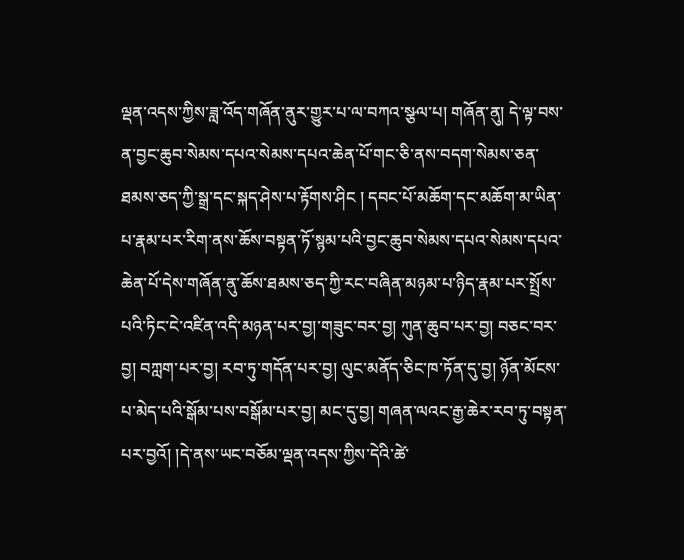ལྡན་འདས་ཀྱིས་ཟླ་འོད་གཞོན་ནུར་གྱུར་པ་ལ་བཀའ་སྩལ་པ། གཞོན་ནུ། དེ་ལྟ་བས་ན་བྱང་ཆུབ་སེམས་དཔའ་སེམས་དཔའ་ཆེན་པོ་གང་ཅི་ནས་བདག་སེམས་ཅན་ཐམས་ཅད་ཀྱི་སྒྲ་དང་སྐད་ཤེས་པ་རྟོགས་ཤིང ། དབང་པོ་མཆོག་དང་མཆོག་མ་ཡིན་པ་རྣམ་པར་རིག་ནས་ཆོས་བསྟན་ཏོ་སྙམ་པའི་བྱང་ཆུབ་སེམས་དཔའ་སེམས་དཔའ་ཆེན་པོ་དེས་གཞོན་ནུ་ཆོས་ཐམས་ཅད་ཀྱི་རང་བཞིན་མཉམ་པ་ཉིད་རྣམ་པར་སྤྲོས་པའི་ཏིང་ངེ་འཛིན་འདི་མཉན་པར་བྱ།་གཟུང་བར་བྱ། ཀུན་ཆུབ་པར་བྱ། བཅང་བར་བྱ། བཀླག་པར་བྱ། རབ་ཏུ་གདོན་པར་བྱ། ལུང་མནོད་ཅིང་ཁ་ཏོན་དུ་བྱ། ཉོན་མོངས་པ་མེད་པའི་སྒོམ་པས་བསྒོམ་པར་བྱ། མང་དུ་བྱ། གཞན་ལའང་རྒྱ་ཆེར་རབ་ཏུ་བསྟན་པར་བྱའོ། །དེ་ནས་ཡང་བཅོམ་ལྡན་འདས་ཀྱིས་དེའི་ཚེ་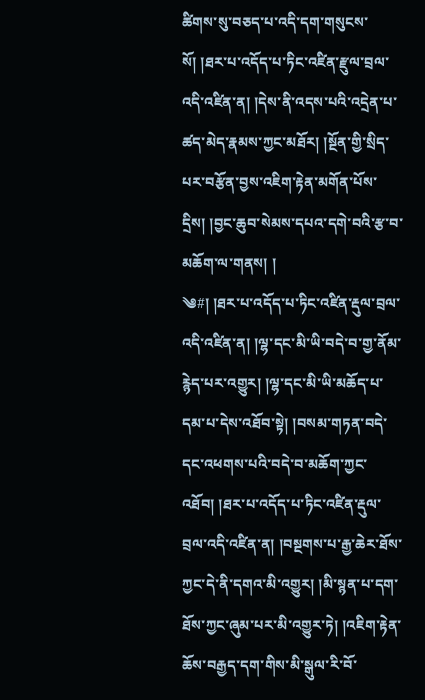ཚིགས་སུ་བཅད་པ་འདི་དག་གསུངས་སོ། །ཐར་པ་འདོད་པ་ཏིང་འཛིན་རྫུལ་བྲལ་འདི་འཛིན་ན། །དེས་ནི་འདས་པའི་འདྲེན་པ་ཚད་མེད་རྣམས་ཀྱང་མཐོར། །སྔོན་གྱི་སྲིད་པར་བརྩོན་བྱས་འཇིག་རྟེན་མགོན་པོས་དྲིས། །བྱང་ཆུབ་སེམས་དཔའ་དགེ་བའི་རྩ་བ་མཆོག་ལ་གནས། །
༄#། །ཐར་པ་འདོད་པ་ཏིང་འཛིན་རྡུལ་བྲལ་འདི་འཛིན་ན། །ལྷ་དང་མི་ཡི་བདེ་བ་གྱ་ནོམ་རྙེད་པར་འགྱུར། །ལྷ་དང་མི་ཡི་མཆོད་པ་དམ་པ་དེས་འཐོབ་སྟེ། །བསམ་གཏན་བདེ་དང་འཕགས་པའི་བདེ་བ་མཆོག་ཀྱང་འཐོབ། །ཐར་པ་འདོད་པ་ཏིང་འཛིན་རྡུལ་བྲལ་འདི་འཛིན་ན། །བསྔགས་པ་རྒྱ་ཆེར་ཐོས་ཀྱང་དེ་ནི་དགའ་མི་འགྱུར། །མི་སྙན་པ་དག་ཐོས་ཀྱང་ཞུམ་པར་མི་འགྱུར་ཏེ། །འཇིག་རྟེན་ཆོས་བརྒྱད་དག་གིས་མི་སྒུལ་རི་བོ་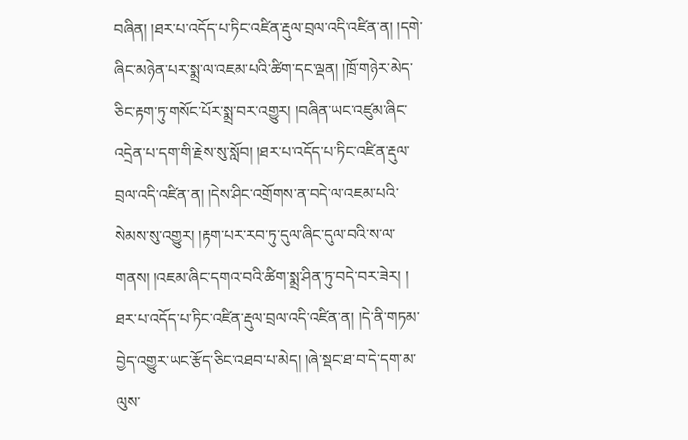བཞིན། །ཐར་པ་འདོད་པ་ཏིང་འཛིན་རྡུལ་བྲལ་འདི་འཛིན་ན། །དགེ་ཞིང་མཉེན་པར་སྨྲ་ལ་འཇམ་པའི་ཚིག་དང་ལྡན། །ཁྲོ་གཉེར་མེད་ཅིང་རྟག་ཏུ་གསོང་པོར་སྨྲ་བར་འགྱུར། །བཞིན་ཡང་འཛུམ་ཞིང་འདྲེན་པ་དག་གི་རྗེས་སུ་སློབ། །ཐར་པ་འདོད་པ་ཏིང་འཛིན་རྡུལ་བྲལ་འདི་འཛིན་ན། །དེས་ཤིང་འགྲོགས་ན་བདེ་ལ་འཇམ་པའི་སེམས་སུ་འགྱུར། །རྟག་པར་རབ་ཏུ་དུལ་ཞིང་དུལ་བའི་ས་ལ་གནས། །འཇམ་ཞིང་དགའ་བའི་ཚིག་སྨྲ་ཤིན་ཏུ་བདེ་བར་ཟེར། ། ཐར་པ་འདོད་པ་ཏིང་འཛིན་རྡུལ་བྲལ་འདི་འཛིན་ན། །དེ་ནི་གཏམ་བྱེད་འགྱུར་ཡང་རྩོད་ཅིང་འཐབ་པ་མེད། །ཞེ་སྡང་ཐ་བ་དེ་དག་མ་ལུས་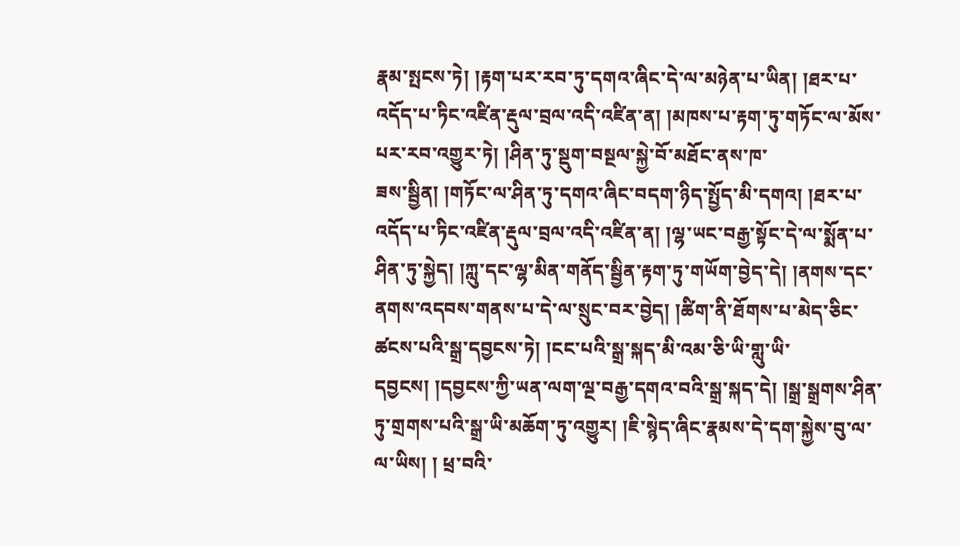རྣམ་སྤངས་ཏེ། །རྟག་པར་རབ་ཏུ་དགའ་ཞིང་དེ་ལ་མཉེན་པ་ཡིན། །ཐར་པ་འདོད་པ་ཏིང་འཛིན་རྡུལ་བྲལ་འདི་འཛིན་ན། །མཁས་པ་རྟག་ཏུ་གཏོང་ལ་མོས་པར་རབ་འགྱུར་ཏེ། །ཤིན་ཏུ་སྡུག་བསྔལ་སྐྱེ་བོ་མཐོང་ནས་ཁ་
ཟས་སྦྱིན། །གཏོང་ལ་ཤིན་ཏུ་དགའ་ཞིང་བདག་ཉིད་སྤྱོད་མི་དགའ། །ཐར་པ་འདོད་པ་ཏིང་འཛིན་རྡུལ་བྲལ་འདི་འཛིན་ན། །ལྷ་ཡང་བརྒྱ་སྟོང་དེ་ལ་སྨོན་པ་ཤིན་ཏུ་སྐྱེད། །ཀླུ་དང་ལྷ་མིན་གནོད་སྦྱིན་རྟག་ཏུ་གཡོག་བྱེད་དེ། །ནགས་དང་ནགས་འདབས་གནས་པ་དེ་ལ་སྲུང་བར་བྱེད། །ཚིག་ནི་ཐོགས་པ་མེད་ཅིང་ཚངས་པའི་སྒྲ་དབྱངས་ཏེ། །ངང་པའི་སྒྲ་སྐད་མི་འམ་ཅི་ཡི་གླུ་ཡི་དབྱངས། །དབྱངས་ཀྱི་ཡན་ལག་ལྔ་བརྒྱ་དགའ་བའི་སྒྲ་སྐད་དེ། །སྒྲ་སྒྲགས་ཤིན་ཏུ་གྲགས་པའི་སྒྲ་ཡི་མཆོག་ཏུ་འགྱུར། །ཇི་སྙེད་ཞིང་རྣམས་དེ་དག་སྐྱེས་བུ་ལ་ལ་ཡིས། ། ཕྲ་བའི་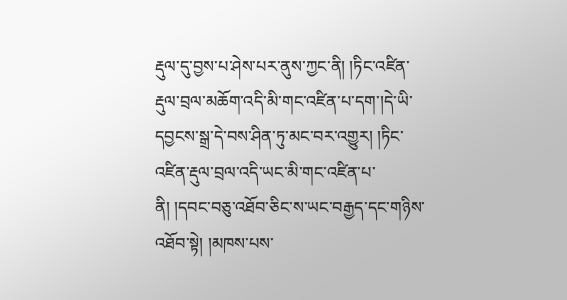རྡུལ་དུ་བྱས་པ་ཤེས་པར་ནུས་ཀྱང་ནི། །ཏིང་འཛིན་རྡུལ་བྲལ་མཆོག་འདི་མི་གང་འཛིན་པ་དག་།དེ་ཡི་དབྱངས་སྒྲ་དེ་བས་ཤིན་ཏུ་མང་བར་འགྱུར། །ཏིང་འཛིན་རྡུལ་བྲལ་འདི་ཡང་མི་གང་འཛིན་པ་ནི། །དབང་བཅུ་འཐོབ་ཅིང་ས་ཡང་བརྒྱད་དང་གཉིས་འཐོབ་སྟེ། །མཁས་པས་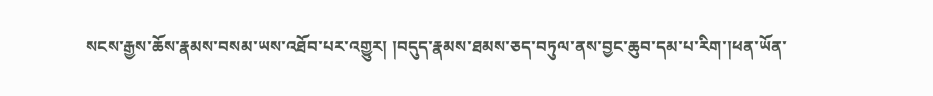སངས་རྒྱས་ཆོས་རྣམས་བསམ་ཡས་འཐོབ་པར་འགྱུར། །བདུད་རྣམས་ཐམས་ཅད་བཏུལ་ནས་བྱང་ཆུབ་དམ་པ་རིག་།ཕན་ཡོན་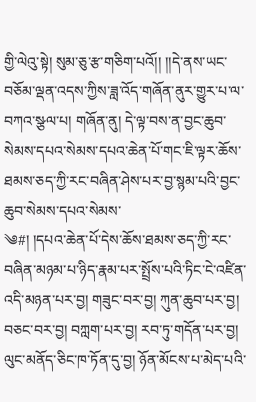གྱི་ལེའུ་སྟེ། སུམ་ཅུ་རྩ་གཅིག་པའོ།། །།དེ་ནས་ཡང་བཅོམ་ལྡན་འདས་ཀྱིས་ཟླ་འོད་གཞོན་ནུར་གྱུར་པ་ལ་བཀའ་སྩལ་པ། གཞོན་ནུ། དེ་ལྟ་བས་ན་བྱང་ཆུབ་སེམས་དཔའ་སེམས་དཔའ་ཆེན་པོ་གང་ཇི་ལྟར་ཆོས་ཐམས་ཅད་ཀྱི་རང་བཞིན་ཤེས་པར་བྱ་སྙམ་པའི་བྱང་ཆུབ་སེམས་དཔའ་སེམས་
༄#། །དཔའ་ཆེན་པོ་དེས་ཆོས་ཐམས་ཅད་ཀྱི་རང་བཞིན་མཉམ་པ་ཉིད་རྣམ་པར་སྤྲོས་པའི་ཏིང་ངེ་འཛིན་འདི་མཉན་པར་བྱ། གཟུང་བར་བྱ། ཀུན་ཆུབ་པར་བྱ། བཅང་བར་བྱ། བཀླག་པར་བྱ། རབ་ཏུ་གདོན་པར་བྱ། ལུང་མནོད་ཅིང་ཁ་ཏོན་དུ་བྱ། ཉོན་མོངས་པ་མེད་པའི་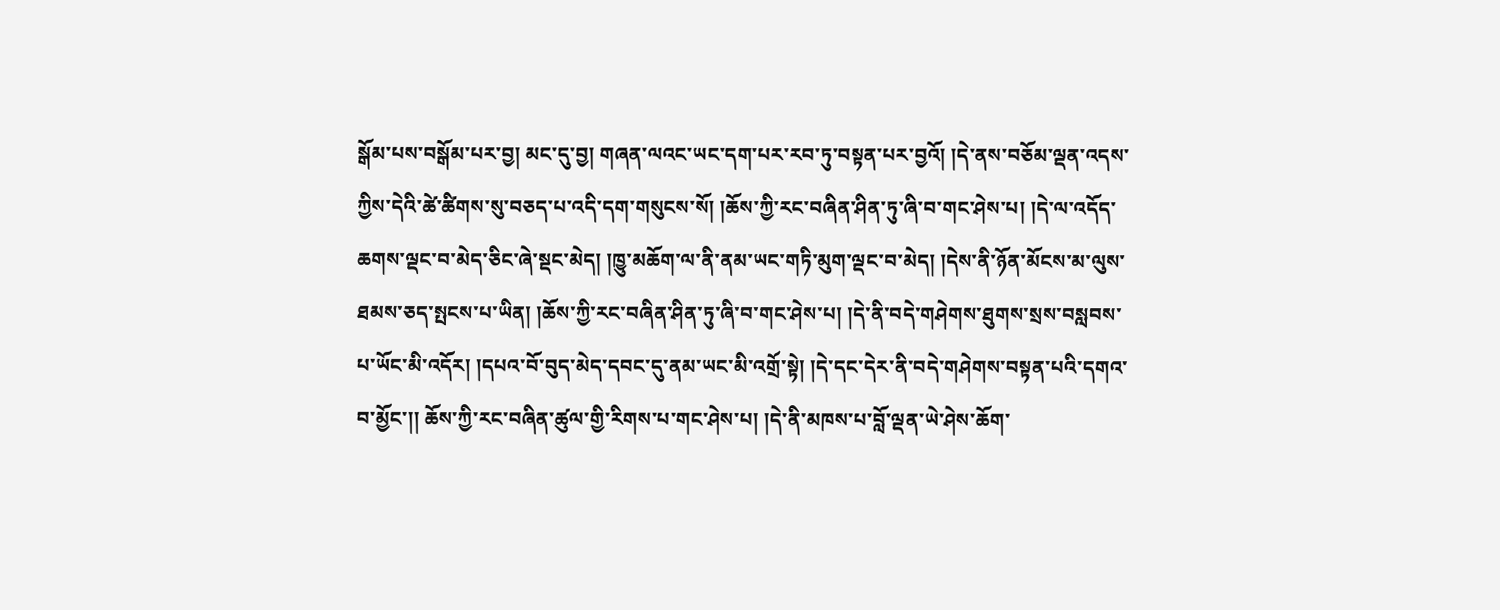སྒོམ་པས་བསྒོམ་པར་བྱ། མང་དུ་བྱ། གཞན་ལའང་ཡང་དག་པར་རབ་ཏུ་བསྟན་པར་བྱའོ། །དེ་ནས་བཅོམ་ལྡན་འདས་ཀྱིས་དེའི་ཚེ་ཚིགས་སུ་བཅད་པ་འདི་དག་གསུངས་སོ། །ཆོས་ཀྱི་རང་བཞིན་ཤིན་ཏུ་ཞི་བ་གང་ཤེས་པ། །དེ་ལ་འདོད་ཆགས་ལྡང་བ་མེད་ཅིང་ཞེ་སྡང་མེད། །ཁྱུ་མཆོག་ལ་ནི་ནམ་ཡང་གཏི་མུག་ལྡང་བ་མེད། །དེས་ནི་ཉོན་མོངས་མ་ལུས་ཐམས་ཅད་སྤངས་པ་ཡིན། །ཆོས་ཀྱི་རང་བཞིན་ཤིན་ཏུ་ཞི་བ་གང་ཤེས་པ། །དེ་ནི་བདེ་གཤེགས་ཐུགས་སྲས་བསླབས་པ་ཡོང་མི་འདོར། །དཔའ་བོ་བུད་མེད་དབང་དུ་ནམ་ཡང་མི་འགྲོ་སྟེ། །དེ་དང་དེར་ནི་བདེ་གཤེགས་བསྟན་པའི་དགའ་བ་མྱོང་།། ཆོས་ཀྱི་རང་བཞིན་ཚུལ་གྱི་རིགས་པ་གང་ཤེས་པ། །དེ་ནི་མཁས་པ་བློ་ལྡན་ཡེ་ཤེས་ཆོག་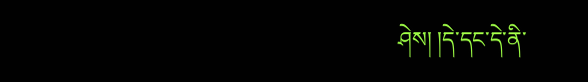ཤེས། །དེ་དང་དེ་ནི་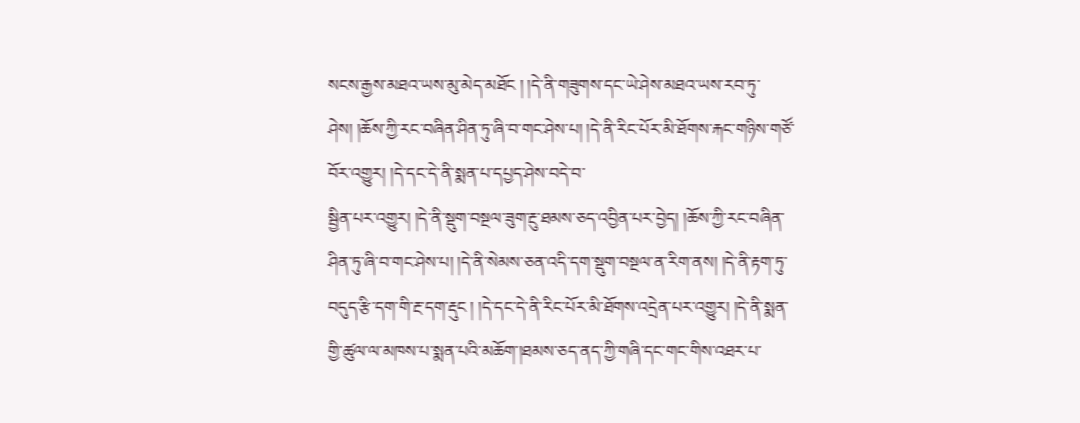སངས་རྒྱས་མཐའ་ཡས་མུ་མེད་མཐོང ། །དེ་ནི་གཟུགས་དང་ཡེ་ཤེས་མཐའ་ཡས་རབ་ཏུ་ཤེས། །ཆོས་ཀྱི་རང་བཞིན་ཤིན་ཏུ་ཞི་བ་གང་ཤེས་པ། །དེ་ནི་རིང་པོར་མི་ཐོགས་རྐང་གཉིས་གཙོ་བོར་འགྱུར། །དེ་དང་དེ་ནི་སྨན་པ་དཔྱད་ཤེས་བདེ་བ་
སྦྱིན་པར་འགྱུར། །དེ་ནི་སྡུག་བསྔལ་ཟུག་རྔུ་ཐམས་ཅད་འབྱིན་པར་བྱེད། །ཆོས་ཀྱི་རང་བཞིན་ཤིན་ཏུ་ཞི་བ་གང་ཤེས་པ། །དེ་ནི་སེམས་ཅན་འདི་དག་སྡུག་བསྔལ་ན་རིག་ནས། །དེ་ནི་རྟག་ཏུ་བདུད་རྩི་དག་གི་རྔ་དག་རྡུང ། །དེ་དང་དེ་ནི་རིང་པོར་མི་ཐོགས་འདྲེན་པར་འགྱུར། །དེ་ནི་སྨན་གྱི་ཚུལ་ལ་མཁས་པ་སྨན་པའི་མཆོག་།ཐམས་ཅད་ནད་ཀྱི་གཞི་དང་གང་གིས་འཐར་པ་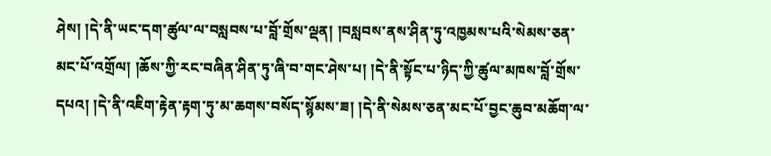ཤེས། །དེ་ནི་ཡང་དག་ཚུལ་ལ་བསླབས་པ་བློ་གྲོས་ལྡན། །བསླབས་ནས་ཤིན་ཏུ་འཁྱམས་པའི་སེམས་ཅན་མང་པོ་འགྲོལ། །ཆོས་ཀྱི་རང་བཞིན་ཤིན་ཏུ་ཞི་བ་གང་ཤེས་པ། །དེ་ནི་སྟོང་པ་ཉིད་ཀྱི་ཚུལ་མཁས་བློ་གྲོས་དཔའ། །དེ་ནི་འཇིག་རྟེན་རྟག་ཏུ་མ་ཆགས་བསོད་སྙོམས་ཟ། །དེ་ནི་སེམས་ཅན་མང་པོ་བྱང་ཆུབ་མཆོག་ལ་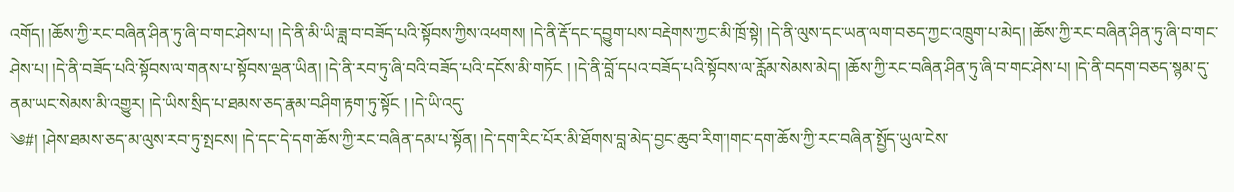འགོད། །ཆོས་ཀྱི་རང་བཞིན་ཤིན་ཏུ་ཞི་བ་གང་ཤེས་པ། །དེ་ནི་མི་ཡི་ཟླ་བ་བཟོད་པའི་སྟོབས་ཀྱིས་འཕགས། །དེ་ནི་རྡོ་དང་དབྱུག་པས་བརྡེགས་ཀྱང་མི་ཁྲོ་སྟེ། །དེ་ནི་ལུས་དང་ཡན་ལག་བཅད་ཀྱང་འཁྲུག་པ་མེད། །ཆོས་ཀྱི་རང་བཞིན་ཤིན་ཏུ་ཞི་བ་གང་ཤེས་པ། །དེ་ནི་བཟོད་པའི་སྟོབས་ལ་གནས་པ་སྟོབས་ལྡན་ཡིན། །དེ་ནི་རབ་ཏུ་ཞི་བའི་བཟོད་པའི་དངོས་མི་གཏོང ། །དེ་ནི་བློ་དཔའ་བཟོད་པའི་སྟོབས་ལ་རློམ་སེམས་མེད། །ཆོས་ཀྱི་རང་བཞིན་ཤིན་ཏུ་ཞི་བ་གང་ཤེས་པ། །དེ་ནི་བདག་བཅད་སྙམ་དུ་ནམ་ཡང་སེམས་མི་འགྱུར། །དེ་ཡིས་སྲིད་པ་ཐམས་ཅད་རྣམ་བཤིག་རྟག་ཏུ་སྟོང ། །དེ་ཡི་འདུ་
༄#། །ཤེས་ཐམས་ཅད་མ་ལུས་རབ་ཏུ་སྤངས། །དེ་དང་དེ་དག་ཆོས་ཀྱི་རང་བཞིན་དམ་པ་སྟོན། །དེ་དག་རིང་པོར་མི་ཐོགས་བླ་མེད་བྱང་ཆུབ་རིག་།གང་དག་ཆོས་ཀྱི་རང་བཞིན་སྤྱོད་ཡུལ་ངེས་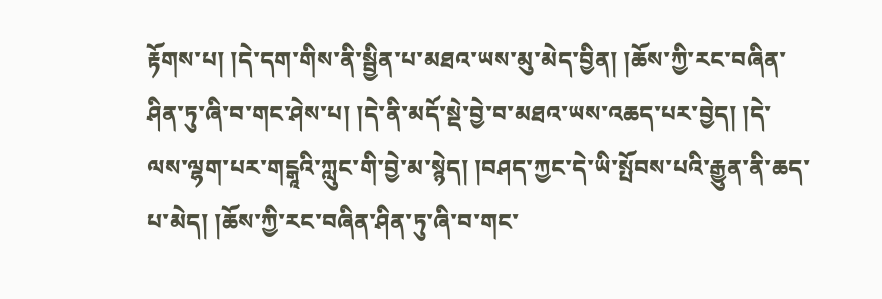རྟོགས་པ། །དེ་དག་གིས་ནི་སྦྱིན་པ་མཐའ་ཡས་མུ་མེད་བྱིན། །ཆོས་ཀྱི་རང་བཞིན་ཤིན་ཏུ་ཞི་བ་གང་ཤེས་པ། །དེ་ནི་མདོ་སྡེ་བྱེ་བ་མཐའ་ཡས་འཆད་པར་བྱེད། །དེ་ལས་ལྷག་པར་གངྒཱའི་ཀླུང་གི་བྱེ་མ་སྙེད། །བཤད་ཀྱང་དེ་ཡི་སྤོབས་པའི་རྒྱུན་ནི་ཆད་པ་མེད། །ཆོས་ཀྱི་རང་བཞིན་ཤིན་ཏུ་ཞི་བ་གང་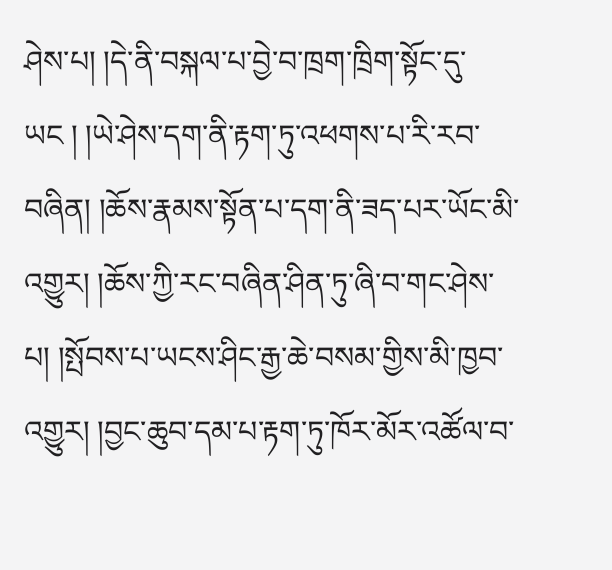ཤེས་པ། །དེ་ནི་བསྐལ་པ་བྱེ་བ་ཁྲག་ཁྲིག་སྟོང་དུ་ཡང ། །ཡེ་ཤེས་དག་ནི་རྟག་ཏུ་འཕགས་པ་རི་རབ་བཞིན། །ཆོས་རྣམས་སྟོན་པ་དག་ནི་ཟད་པར་ཡོང་མི་འགྱུར། །ཆོས་ཀྱི་རང་བཞིན་ཤིན་ཏུ་ཞི་བ་གང་ཤེས་པ། །སྤོབས་པ་ཡངས་ཤིང་རྒྱ་ཆེ་བསམ་གྱིས་མི་ཁྱབ་འགྱུར། །བྱང་ཆུབ་དམ་པ་རྟག་ཏུ་ཁོར་མོར་འཚོལ་བ་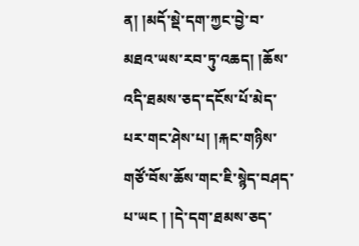ན། །མདོ་སྡེ་དག་ཀྱང་བྱེ་བ་མཐའ་ཡས་རབ་ཏུ་འཆད། །ཆོས་འདི་ཐམས་ཅད་དངོས་པོ་མེད་པར་གང་ཤེས་པ། །རྐང་གཉིས་གཙོ་བོས་ཆོས་གང་ཇི་སྙེད་བཤད་པ་ཡང ། །དེ་དག་ཐམས་ཅད་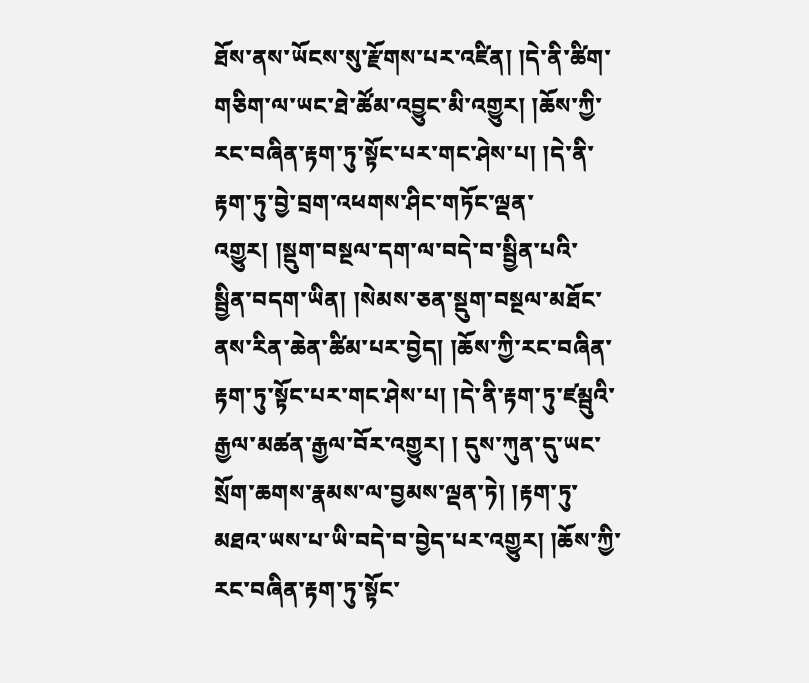ཐོས་ནས་ཡོངས་སུ་རྫོགས་པར་འཛིན། །དེ་ནི་ཚིག་གཅིག་ལ་ཡང་ཐེ་ཚོམ་འབྱུང་མི་འགྱུར། །ཆོས་ཀྱི་རང་བཞིན་རྟག་ཏུ་སྟོང་པར་གང་ཤེས་པ། །དེ་ནི་རྟག་ཏུ་བྱེ་བྲག་འཕགས་ཤིང་གཏོང་ལྡན་འགྱུར། །སྡུག་བསྔལ་དག་ལ་བདེ་བ་སྦྱིན་པའི་
སྦྱིན་བདག་ཡིན། །སེམས་ཅན་སྡུག་བསྔལ་མཐོང་ནས་རིན་ཆེན་ཚིམ་པར་བྱེད། །ཆོས་ཀྱི་རང་བཞིན་རྟག་ཏུ་སྟོང་པར་གང་ཤེས་པ། །དེ་ནི་རྟག་ཏུ་ཛམྦུའི་རྒྱལ་མཚན་རྒྱལ་བོར་འགྱུར། ། དུས་ཀུན་དུ་ཡང་སྲོག་ཆགས་རྣམས་ལ་བྱམས་ལྡན་ཏེ། །རྟག་ཏུ་མཐའ་ཡས་པ་ཡི་བདེ་བ་བྱེད་པར་འགྱུར། །ཆོས་ཀྱི་རང་བཞིན་རྟག་ཏུ་སྟོང་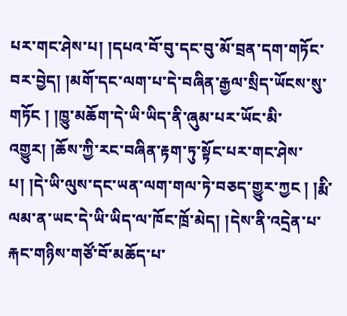པར་གང་ཤེས་པ། །དཔའ་བོ་བུ་དང་བུ་མོ་བྲན་དག་གཏོང་བར་བྱེད། །མགོ་དང་ལག་པ་དེ་བཞིན་རྒྱལ་སྲིད་ཡོངས་སུ་གཏོང ། །ཁྱུ་མཆོག་དེ་ཡི་ཡིད་ནི་ཞུམ་པར་ཡོང་མི་འགྱུར། །ཆོས་ཀྱི་རང་བཞིན་རྟག་ཏུ་སྟོང་པར་གང་ཤེས་པ། །དེ་ཡི་ལུས་དང་ཡན་ལག་གལ་ཏེ་བཅད་གྱུར་ཀྱང ། །རྨི་ལམ་ན་ཡང་དེ་ཡི་ཡིད་ལ་ཁོང་ཁྲོ་མེད། །དེས་ནི་འདྲེན་པ་རྐང་གཉིས་གཙོ་བོ་མཆོད་པ་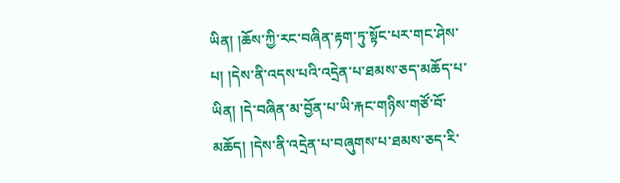ཡིན། །ཆོས་ཀྱི་རང་བཞིན་རྟག་ཏུ་སྟོང་པར་གང་ཤེས་པ། །དེས་ནི་འདས་པའི་འདྲེན་པ་ཐམས་ཅད་མཆོད་པ་ཡིན། །དེ་བཞིན་མ་བྱོན་པ་ཡི་རྐང་གཉིས་གཙོ་བོ་མཆོད། །དེས་ནི་འདྲེན་པ་བཞུགས་པ་ཐམས་ཅད་རི་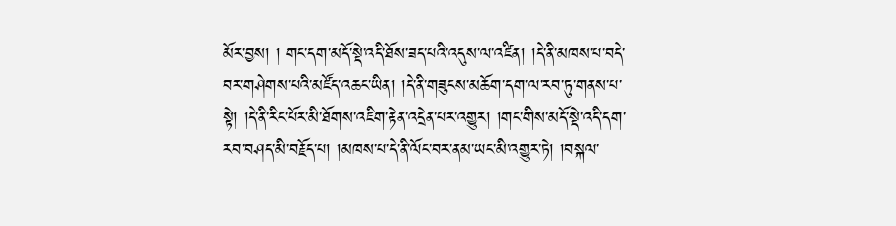མོར་བྱས། ། གང་དག་མདོ་སྡེ་འདི་ཐོས་ཟད་པའི་འདུས་ལ་འཛིན། །དེ་ནི་མཁས་པ་བདེ་བར་གཤེགས་པའི་མཛོད་འཆང་ཡིན། །དེ་ནི་གཟུངས་མཆོག་དག་ལ་རབ་ཏུ་གནས་པ་སྟེ། །དེ་ནི་རིང་པོར་མི་ཐོགས་འཇིག་རྟེན་འདྲེན་པར་འགྱུར། །གང་གིས་མདོ་སྡེ་འདི་དག་རབ་བཤད་མི་བརྗོད་པ། །མཁས་པ་དེ་ནི་ལོང་བར་ནམ་ཡང་མི་འགྱུར་ཏེ། །བསྐལ་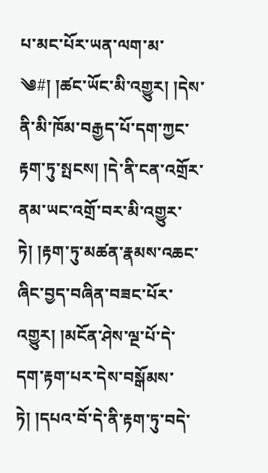པ་མང་པོར་ཡན་ལག་མ་
༄#། །ཚང་ཡོང་མི་འགྱུར། །དེས་ནི་མི་ཁོམ་བརྒྱད་པོ་དག་ཀྱང་རྟག་ཏུ་སྤངས། །དེ་ནི་ངན་འགྲོར་ནམ་ཡང་འགྲོ་བར་མི་འགྱུར་ཏེ། །རྟག་ཏུ་མཚན་རྣམས་འཆང་ཞིང་བྱད་བཞིན་བཟང་པོར་འགྱུར། །མངོན་ཤེས་ལྔ་པོ་དེ་དག་རྟག་པར་དེས་བསྒོམས་ཏེ། །དཔའ་བོ་དེ་ནི་རྟག་ཏུ་བདེ་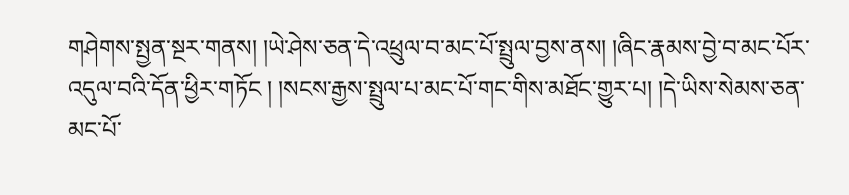གཤེགས་སྤྱན་སྔར་གནས། །ཡེ་ཤེས་ཅན་དེ་འཕྲུལ་བ་མང་པོ་སྤྲུལ་བྱས་ནས། །ཞིང་རྣམས་བྱེ་བ་མང་པོར་འདུལ་བའི་དོན་ཕྱིར་གཏོང ། །སངས་རྒྱས་སྤྲུལ་པ་མང་པོ་གང་གིས་མཐོང་གྱུར་པ། །དེ་ཡིས་སེམས་ཅན་མང་པོ་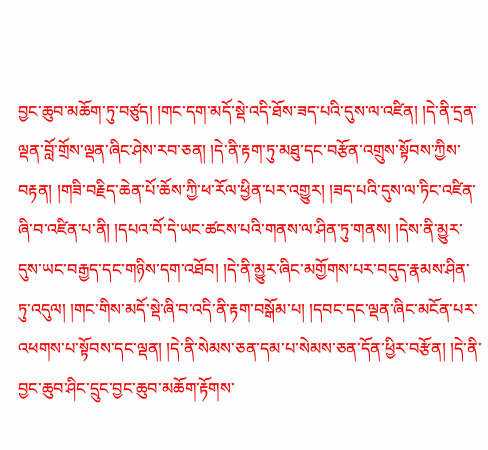བྱང་ཆུབ་མཆོག་ཏུ་བཙུད། །གང་དག་མདོ་སྡེ་འདི་ཐོས་ཟད་པའི་དུས་ལ་འཛིན། །དེ་ནི་དྲན་ལྡན་བློ་གྲོས་ལྡན་ཞིང་ཤེས་རབ་ཅན། །དེ་ནི་རྟག་ཏུ་མཐུ་དང་བརྩོན་འགྲུས་སྟོབས་ཀྱིས་བརྟན། །གཟི་བརྗིད་ཆེན་པོ་ཆོས་ཀྱི་ཕ་རོལ་ཕྱིན་པར་འགྱུར། །ཟད་པའི་དུས་ལ་ཏིང་འཛིན་ཞི་བ་འཛིན་པ་ནི། །དཔའ་བོ་དེ་ཡང་ཚངས་པའི་གནས་ལ་ཤིན་ཏུ་གནས། །དེས་ནི་མྱུར་དུས་ཡང་བརྒྱད་དང་གཉིས་དག་འཐོབ། །དེ་ནི་མྱུར་ཞིང་མགྱོགས་པར་བདུད་རྣམས་ཤིན་ཏུ་འདུལ། །གང་གིས་མདོ་སྡེ་ཞི་བ་འདི་ནི་རྟག་བསྒོམ་པ། །དབང་དང་ལྡན་ཞིང་མངོན་པར་འཕགས་པ་སྟོབས་དང་ལྡན། །དེ་ནི་སེམས་ཅན་དམ་པ་སེམས་ཅན་དོན་ཕྱིར་བརྩོན། །དེ་ནི་བྱང་ཆུབ་ཤིང་དྲུང་བྱང་ཆུབ་མཆོག་རྟོགས་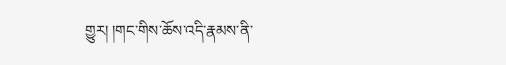གྱུར། །གང་གིས་ཆོས་འདི་རྣམས་ནི་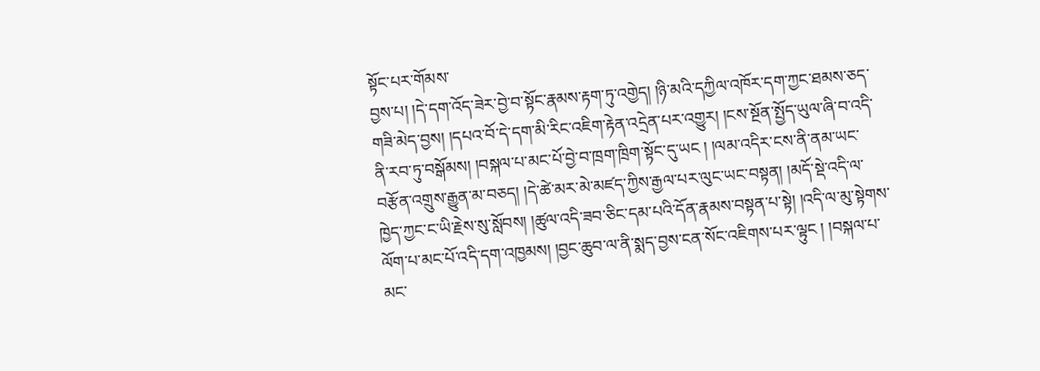སྟོང་པར་གོམས་
བྱས་པ། །དེ་དག་འོད་ཟེར་བྱེ་བ་སྟོང་རྣམས་རྟག་ཏུ་འགྱེད། །ཉི་མའི་དཀྱིལ་འཁོར་དག་ཀྱང་ཐམས་ཅད་གཟི་མེད་བྱས། །དཔའ་བོ་དེ་དག་མི་རིང་འཇིག་རྟེན་འདྲེན་པར་འགྱུར། །ངས་སྔོན་སྤྱོད་ཡུལ་ཞི་བ་འདི་ནི་རབ་ཏུ་བསྒོམས། །བསྐལ་པ་མང་པོ་བྱེ་བ་ཁྲག་ཁྲིག་སྟོང་དུ་ཡང ། །ལམ་འདིར་ངས་ནི་ནམ་ཡང་བརྩོན་འགྲུས་རྒྱུན་མ་བཅད། །དེ་ཚེ་མར་མེ་མཛད་ཀྱིས་རྒྱལ་པར་ལུང་ཡང་བསྟན། །མདོ་སྡེ་འདི་ལ་ཁྱེད་ཀྱང་ང་ཡི་རྗེས་སུ་སློབས། །ཚུལ་འདི་ཟབ་ཅིང་དམ་པའི་དོན་རྣམས་བསྟན་པ་སྟེ། །འདི་ལ་མུ་སྟེགས་ལོག་པ་མང་པོ་འདི་དག་འཁྱམས། །བྱང་ཆུབ་ལ་ནི་སྨད་བྱས་ངན་སོང་འཇིགས་པར་ལྟུང ། །བསྐལ་པ་མང་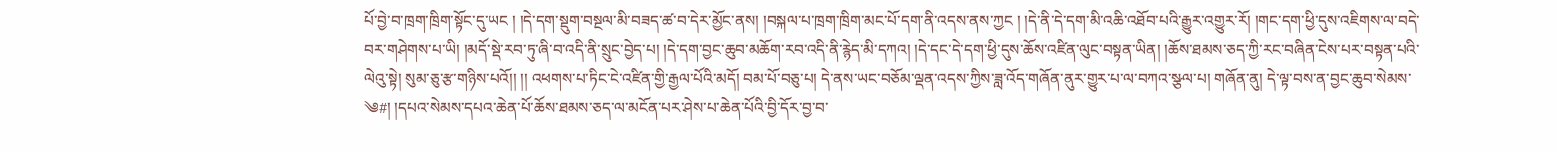པོ་བྱེ་བ་ཁྲག་ཁྲིག་སྟོང་དུ་ཡང ། །དེ་དག་སྡུག་བསྔལ་མི་བཟད་ཚ་བ་དེར་མྱོང་ནས། །བསྐལ་པ་ཁྲག་ཁྲིག་མང་པོ་དག་ནི་འདས་ནས་ཀྱང ། །དེ་ནི་དེ་དག་མི་འཆི་འཐོབ་པའི་རྒྱུར་འགྱུར་རོ། །གང་དག་ཕྱི་དུས་འཇིགས་ལ་བདེ་བར་གཤེགས་པ་ཡི། །མདོ་སྡེ་རབ་ཏུ་ཞི་བ་འདི་ནི་སྲུང་བྱེད་པ། །དེ་དག་བྱང་ཆུབ་མཆོག་རབ་འདི་ནི་རྙེད་མི་དཀའ། །དེ་དང་དེ་དག་ཕྱི་དུས་ཆོས་འཛིན་ལུང་བསྟན་ཡིན། །ཆོས་ཐམས་ཅད་ཀྱི་རང་བཞིན་ངེས་པར་བསྟན་པའི་ལེའུ་སྟེ། སུམ་ཅུ་རྩ་གཉིས་པའོ།། །། འཕགས་པ་ཏིང་ངེ་འཛིན་གྱི་རྒྱལ་པོའི་མདོ། བམ་པོ་བཅུ་པ། དེ་ནས་ཡང་བཅོམ་ལྡན་འདས་ཀྱིས་ཟླ་འོད་གཞོན་ནུར་གྱུར་པ་ལ་བཀའ་སྩལ་པ། གཞོན་ནུ། དེ་ལྟ་བས་ན་བྱང་ཆུབ་སེམས་
༄#། །དཔའ་སེམས་དཔའ་ཆེན་པོ་ཆོས་ཐམས་ཅད་ལ་མངོན་པར་ཤེས་པ་ཆེན་པོའི་བྱི་དོར་བྱ་བ་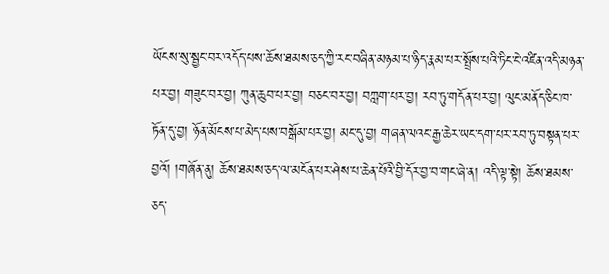ཡོངས་སུ་སྦྱང་བར་འདོད་པས་ཆོས་ཐམས་ཅད་ཀྱི་རང་བཞིན་མཉམ་པ་ཉིད་རྣམ་པར་སྤྲོས་པའི་ཏིང་ངེ་འཛིན་འདི་མཉན་པར་བྱ། གཟུང་བར་བྱ། ཀུན་ཆུབ་པར་བྱ། བཅང་བར་བྱ། བཀླག་པར་བྱ། རབ་ཏུ་གདོན་པར་བྱ། ལུང་མནོད་ཅིང་ཁ་ཏོན་དུ་བྱ། ཉོན་མོངས་པ་མེད་པས་བསྒོམ་པར་བྱ། མང་དུ་བྱ། གཞན་ལའང་རྒྱ་ཆེར་ཡང་དག་པར་རབ་ཏུ་བསྟན་པར་བྱའོ། །གཞོན་ནུ། ཆོས་ཐམས་ཅད་ལ་མངོན་པར་ཤེས་པ་ཆེན་པོའི་བྱི་དོར་བྱ་བ་གང་ཞེ་ན། འདི་ལྟ་སྟེ། ཆོས་ཐམས་ཅད་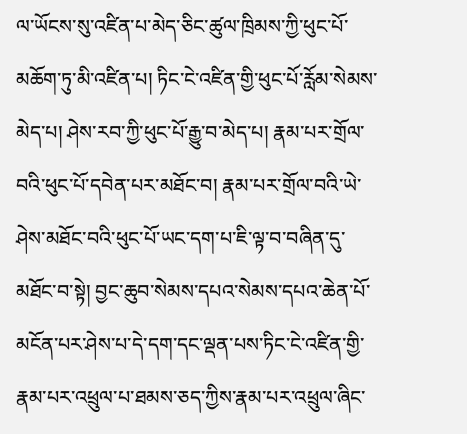ལ་ཡོངས་སུ་འཛིན་པ་མེད་ཅིང་ཚུལ་ཁྲིམས་ཀྱི་ཕུང་པོ་མཆོག་ཏུ་མི་འཛིན་པ། ཏིང་ངེ་འཛིན་གྱི་ཕུང་པོ་རློམ་སེམས་མེད་པ། ཤེས་རབ་ཀྱི་ཕུང་པོ་རྒྱུ་བ་མེད་པ། རྣམ་པར་གྲོལ་བའི་ཕུང་པོ་དབེན་པར་མཐོང་བ། རྣམ་པར་གྲོལ་བའི་ཡེ་ཤེས་མཐོང་བའི་ཕུང་པོ་ཡང་དག་པ་ཇི་ལྟ་བ་བཞིན་དུ་མཐོང་བ་སྟེ། བྱང་ཆུབ་སེམས་དཔའ་སེམས་དཔའ་ཆེན་པོ་མངོན་པར་ཤེས་པ་དེ་དག་དང་ལྡན་པས་ཏིང་ངེ་འཛིན་གྱི་རྣམ་པར་འཕྲུལ་པ་ཐམས་ཅད་ཀྱིས་རྣམ་པར་འཕྲུལ་ཞིང་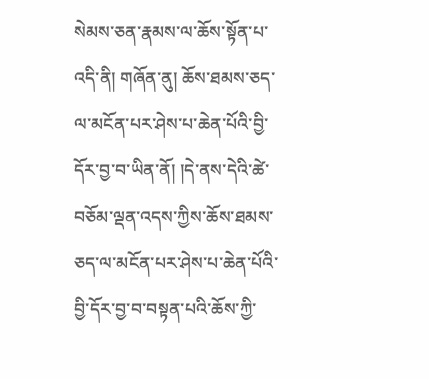སེམས་ཅན་རྣམས་ལ་ཆོས་སྟོན་པ་འདི་ནི། གཞོན་ནུ། ཆོས་ཐམས་ཅད་ལ་མངོན་པར་ཤེས་པ་ཆེན་པོའི་བྱི་དོར་བྱ་བ་ཡིན་ནོ། །དེ་ནས་དེའི་ཚེ་བཅོམ་ལྡན་འདས་ཀྱིས་ཆོས་ཐམས་ཅད་ལ་མངོན་པར་ཤེས་པ་ཆེན་པོའི་
བྱི་དོར་བྱ་བ་བསྟན་པའི་ཆོས་ཀྱི་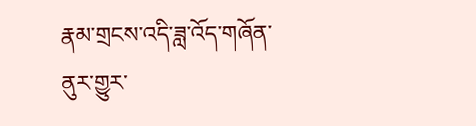རྣམ་གྲངས་འདི་ཟླ་འོད་གཞོན་ནུར་གྱུར་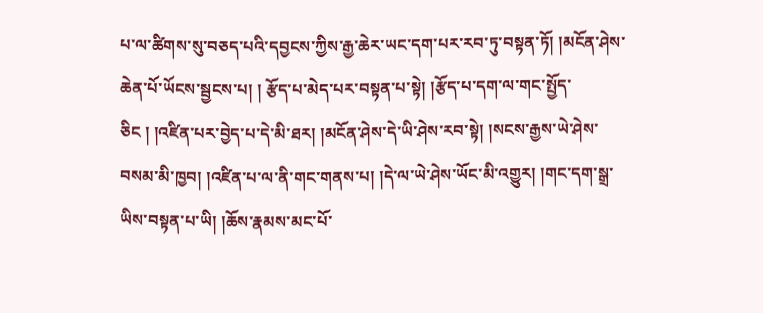པ་ལ་ཚིགས་སུ་བཅད་པའི་དབྱངས་ཀྱིས་རྒྱ་ཆེར་ཡང་དག་པར་རབ་ཏུ་བསྟན་ཏོ། །མངོན་ཤེས་ཆེན་པོ་ཡོངས་སྦྱངས་པ། ། རྩོད་པ་མེད་པར་བསྟན་པ་སྟེ། །རྩོད་པ་དག་ལ་གང་སྤྱོད་ཅིང ། །འཛིན་པར་བྱེད་པ་དེ་མི་ཐར། །མངོན་ཤེས་དེ་ཡི་ཤེས་རབ་སྟེ། །སངས་རྒྱས་ཡེ་ཤེས་བསམ་མི་ཁྱབ། །འཛིན་པ་ལ་ནི་གང་གནས་པ། །དེ་ལ་ཡེ་ཤེས་ཡོང་མི་འགྱུར། །གང་དག་སྒྲ་ཡིས་བསྟན་པ་ཡི། །ཆོས་རྣམས་མང་པོ་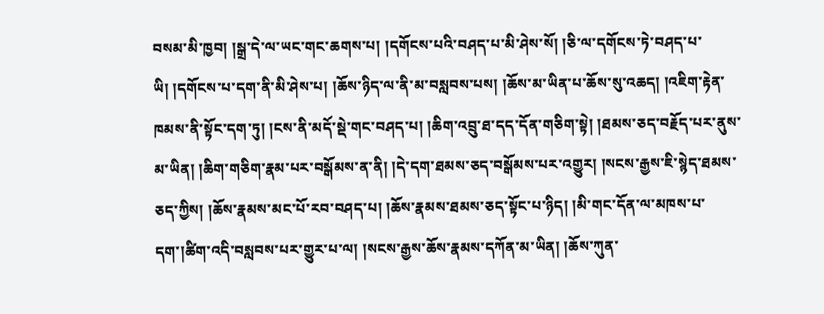བསམ་མི་ཁྱབ། །སྒྲ་དེ་ལ་ཡང་གང་ཆགས་པ། །དགོངས་པའི་བཤད་པ་མི་ཤེས་སོ། །ཅི་ལ་དགོངས་ཏེ་བཤད་པ་ཡི། །དགོངས་པ་དག་ནི་མི་ཤེས་པ། །ཆོས་ཉིད་ལ་ནི་མ་བསླབས་པས། །ཆོས་མ་ཡིན་པ་ཆོས་སུ་འཆད། །འཇིག་རྟེན་ཁམས་ནི་སྟོང་དག་ཏུ། །ངས་ནི་མདོ་སྡེ་གང་བཤད་པ། །ཆིག་འབྲུ་ཐ་དད་དོན་གཅིག་སྟེ། །ཐམས་ཅད་བརྗོད་པར་ནུས་མ་ཡིན། །ཆིག་གཅིག་རྣམ་པར་བསྒོམས་ན་ནི། །དེ་དག་ཐམས་ཅད་བསྒོམས་པར་འགྱུར། །སངས་རྒྱས་ཇི་སྙེད་ཐམས་ཅད་ཀྱིས། །ཆོས་རྣམས་མང་པོ་རབ་བཤད་པ། །ཆོས་རྣམས་ཐམས་ཅད་སྟོང་པ་ཉིད། །མི་གང་དོན་ལ་མཁས་པ་དག་།ཚིག་འདི་བསླབས་པར་གྱུར་པ་ལ། །སངས་རྒྱས་ཆོས་རྣམས་དཀོན་མ་ཡིན། །ཆོས་ཀུན་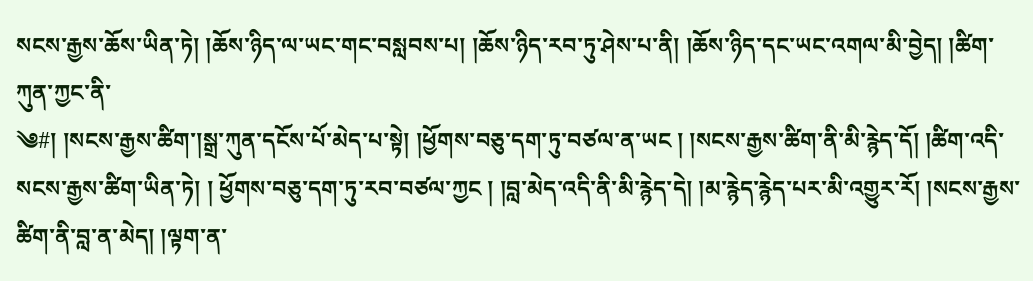སངས་རྒྱས་ཆོས་ཡིན་ཏེ། །ཆོས་ཉིད་ལ་ཡང་གང་བསླབས་པ། །ཆོས་ཉིད་རབ་ཏུ་ཤེས་པ་ནི། །ཆོས་ཉིད་དང་ཡང་འགལ་མི་བྱེད། །ཚིག་ཀུན་ཀྱང་ནི་
༄#། །སངས་རྒྱས་ཚིག་།སྒྲ་ཀུན་དངོས་པོ་མེད་པ་སྟེ། །ཕྱོགས་བཅུ་དག་ཏུ་བཙལ་ན་ཡང ། །སངས་རྒྱས་ཚིག་ནི་མི་རྙེད་དོ། །ཚིག་འདི་སངས་རྒྱས་ཚིག་ཡིན་ཏེ། ། ཕྱོགས་བཅུ་དག་ཏུ་རབ་བཙལ་ཀྱང ། །བླ་མེད་འདི་ནི་མི་རྙེད་དེ། །མ་རྙེད་རྙེད་པར་མི་འགྱུར་རོ། །སངས་རྒྱས་ཚིག་ནི་བླ་ན་མེད། །ལྟག་ན་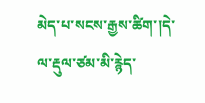མེད་པ་སངས་རྒྱས་ཚིག་།དེ་ལ་རྡུལ་ཙམ་མི་རྙེད་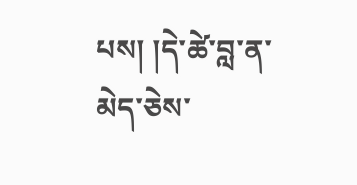པས། །དེ་ཚེ་བླ་ན་མེད་ཅེས་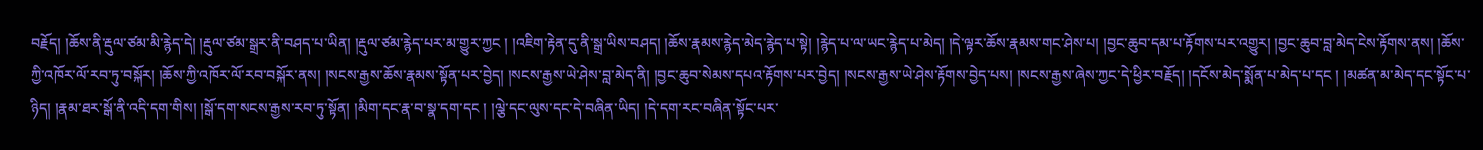བརྗོད། །ཆོས་ནི་རྡུལ་ཙམ་མི་རྙེད་དེ། །རྡུལ་ཙམ་སྒྲར་ནི་བཤད་པ་ཡིན། །རྡུལ་ཙམ་རྙེད་པར་མ་གྱུར་ཀྱང ། །འཇིག་རྟེན་དུ་ནི་སྒྲ་ཡིས་བཤད། །ཆོས་རྣམས་རྙེད་མེད་རྙེད་པ་སྟེ། །རྙེད་པ་ལ་ཡང་རྙེད་པ་མེད། །དེ་ལྟར་ཆོས་རྣམས་གང་ཤེས་པ། །བྱང་ཆུབ་དམ་པ་རྟོགས་པར་འགྱུར། །བྱང་ཆུབ་བླ་མེད་ངེས་རྟོགས་ནས། །ཆོས་ཀྱི་འཁོར་ལོ་རབ་ཏུ་བསྐོར། །ཆོས་ཀྱི་འཁོར་ལོ་རབ་བསྐོར་ནས། །སངས་རྒྱས་ཆོས་རྣམས་སྟོན་པར་བྱེད། །སངས་རྒྱས་ཡེ་ཤེས་བླ་མེད་ནི། །བྱང་ཆུབ་སེམས་དཔའ་རྟོགས་པར་བྱེད། །སངས་རྒྱས་ཡེ་ཤེས་རྟོགས་བྱེད་པས། །སངས་རྒྱས་ཞེས་ཀྱང་དེ་ཕྱིར་བརྗོད། །དངོས་མེད་སྨོན་པ་མེད་པ་དང ། །མཚན་མ་མེད་དང་སྟོང་པ་ཉིད། །རྣམ་ཐར་སྒོ་ནི་འདི་དག་གིས། །སྒོ་དག་སངས་རྒྱས་རབ་ཏུ་སྟོན། །མིག་དང་རྣ་བ་སྣ་དག་དང ། །ལྕེ་དང་ལུས་དང་དེ་བཞིན་ཡིད། །དེ་དག་རང་བཞིན་སྟོང་པར་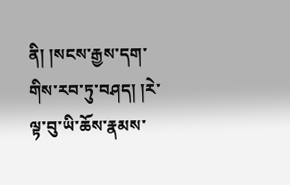ནི། །སངས་རྒྱས་དག་གིས་རབ་ཏུ་བཤད། །རེ་ལྟ་བུ་ཡི་ཆོས་རྣམས་